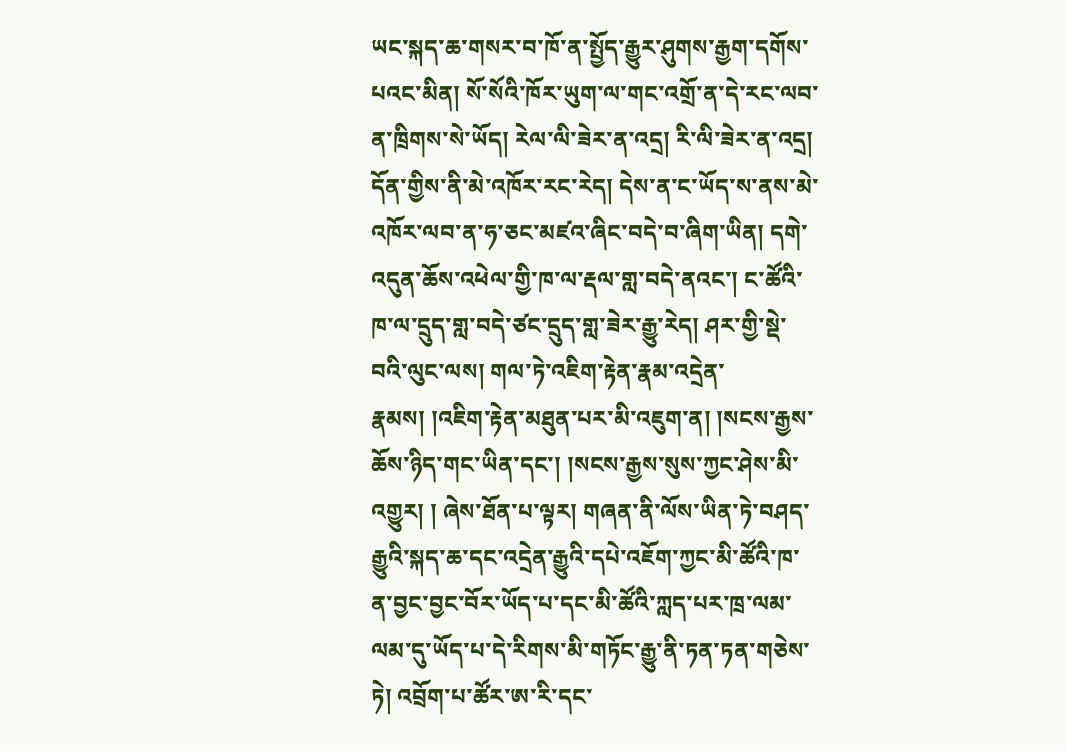ཡང་སྐད་ཆ་གསར་བ་ཁོ་ན་སྤྱོད་རྒྱུར་ཤུགས་རྒྱག་དགོས་པའང་མིན། སོ་སོའི་ཁོར་ཡུག་ལ་གང་འགྲོ་ན་དེ་རང་ལབ་ན་ཁྲིགས་སེ་ཡོད། རེལ་ལི་ཟེར་ན་འདྲ། རི་ལི་ཟེར་ན་འདྲ། དོན་གྱིས་ནི་མེ་འཁོར་རང་རེད། དེས་ན་ང་ཡོད་ས་ནས་མེ་འཁོར་ལབ་ན་ཧ་ཅང་མཛའ་ཞིང་བདེ་བ་ཞིག་ཡིན། དགེ་འདུན་ཆོས་འཕེལ་གྱི་ཁ་ལ་རྡལ་གླ་བདེ་ནའང་། ང་ཚོའི་ཁ་ལ་དྲུད་གླ་བདེ་ཙང་དྲུད་གླ་ཟེར་རྒྱུ་རེད། ཤར་གྱི་སྡེ་བའི་ལུང་ལས། གལ་ཏེ་འཇིག་རྟེན་རྣམ་འདྲེན་རྣམས། །འཇིག་རྟེན་མཐུན་པར་མི་འཇུག་ན། །སངས་རྒྱས་ཆོས་ཉིད་གང་ཡིན་དང་། །སངས་རྒྱས་སུས་ཀྱང་ཤེས་མི་འགྱུར། ། ཞེས་ཐོན་པ་ལྟར། གཞན་ནི་ལོས་ཡིན་ཏེ་བཤད་རྒྱུའི་སྐད་ཆ་དང་འདྲེན་རྒྱུའི་དཔེ་འཇོག་ཀྱང་མི་ཚོའི་ཁ་ན་བྱང་བྱང་བོར་ཡོད་པ་དང་མི་ཚོའི་ཀླད་པར་ཁྲ་ལམ་ལམ་དུ་ཡོད་པ་དེ་རིགས་མི་གཏོང་རྒྱུ་ནི་ཏན་ཏན་གཅེས་ཏེ། འབྲོག་པ་ཚོར་ཨ་རི་དང་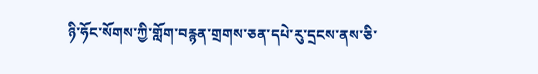ཉི་ཧོང་སོགས་ཀྱི་གློག་བརྙན་གྲགས་ཅན་དཔེ་རུ་དྲངས་ནས་ཅི་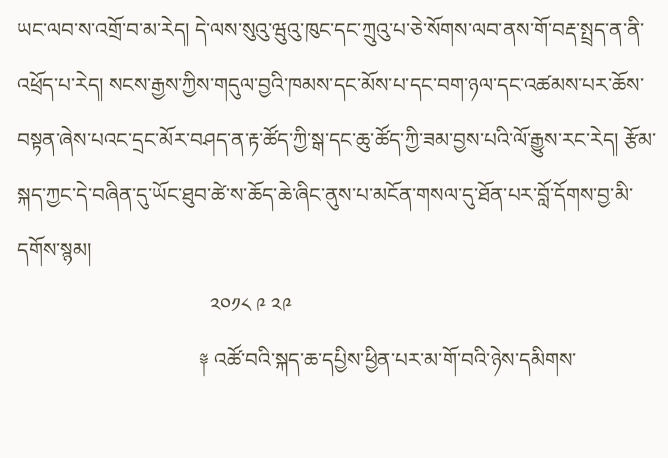ཡང་ལབ་ས་འགྲོ་བ་མ་རེད། དེ་ལས་སུའུ་ཝུའུ་ཁུང་དང་ཀྲུའུ་པ་ཅེ་སོགས་ལབ་ནས་གོ་བརྡ་སྤྲད་ན་ནི་འཕྲོད་པ་རེད། སངས་རྒྱས་ཀྱིས་གདུལ་བྱའི་ཁམས་དང་མོས་པ་དང་བག་ཉལ་དང་འཚམས་པར་ཆོས་བསྟན་ཞེས་པའང་དྲང་མོར་བཤད་ན་རྟ་ཚོད་ཀྱི་སྒ་དང་ཆུ་ཚོད་ཀྱི་ཟམ་བྱས་པའི་ལོ་རྒྱུས་རང་རེད། རྩོམ་སྐད་ཀྱང་དེ་བཞིན་དུ་ཡོང་ཐུབ་ཚེ་ས་ཆོད་ཆེ་ཞིང་ནུས་པ་མངོན་གསལ་དུ་ཐོན་པར་བློ་དོགས་བྱ་མི་དགོས་སྙམ།
                                     ༢༠༡༨ ༩ ༢༩
                                   ༈ འཚོ་བའི་སྐད་ཆ་དཔྱིས་ཕྱིན་པར་མ་གོ་བའི་ཉེས་དམིགས་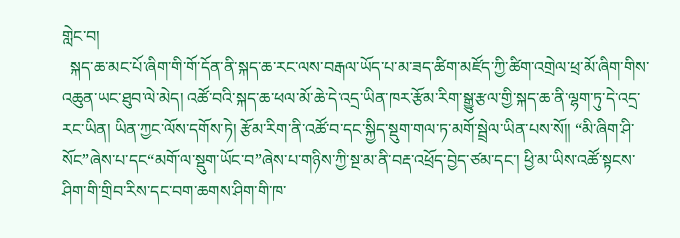གླེང་བ།
  སྐད་ཆ་མང་པོ་ཞིག་གི་གོ་དོན་ནི་སྐད་ཆ་རང་ལས་བརྒལ་ཡོད་པ་མ་ཟད་ཚིག་མཛོད་ཀྱི་ཚིག་འགྲེལ་ཕྲ་མོ་ཞིག་གིས་འཆུན་ཡང་ཐུབ་ལེ་མེད། འཚོ་བའི་སྐད་ཆ་ཕལ་མོ་ཆེ་དེ་འདྲ་ཡིན་ཁར་རྩོམ་རིག་སྒྱུ་རྩལ་གྱི་སྐད་ཆ་ནི་ལྷག་ཏུ་དེ་འདྲ་རང་ཡིན། ཡིན་ཀྱང་ལོས་དགོས་ཏེ། རྩོམ་རིག་ནི་འཚོ་བ་དང་སྐྱིད་སྡུག་གལ་ཏ་མགོ་སྦྲེལ་ཡིན་པས་སོ།། “མི་ཞིག་ཤི་སོང”ཞེས་པ་དང“མགོ་ལ་སྡུག་ཡོང་བ”ཞེས་པ་གཉིས་ཀྱི་སྔ་མ་ནི་བརྡ་འཕྲོད་བྱེད་ཙམ་དང་། ཕྱི་མ་ཡིས་འཚོ་སྟངས་ཤིག་གི་གྲིབ་རིས་དང་བག་ཆགས་ཤིག་གི་ཁ་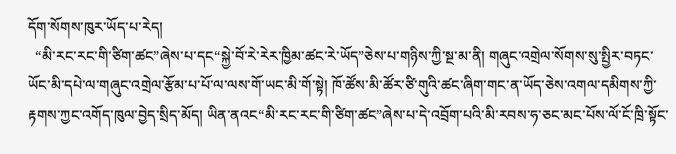དོག་སོགས་ཁུར་ཡོད་པ་རེད།
  “མི་རང་རང་གི་ཙིག་ཚང”ཞེས་པ་དང“སྐྱེ་བོ་རེ་རེར་ཁྱིམ་ཚང་རེ་ཡོད”ཅེས་པ་གཉིས་ཀྱི་སྔ་མ་ནི། གཞུང་འགྲེལ་སོགས་སུ་སྤྱིར་བཏང་ཡོང་མི་དཔེ་ལ་གཞུང་འགྲེལ་རྩོམ་པ་པོ་ལ་ལས་གོ་ཡང་མི་གོ་སྟེ། ཁོ་ཚོས་མི་ཚོར་ཙི་གུའི་ཚང་ཞིག་གང་ན་ཡོད་ཅེས་འགལ་དམིགས་ཀྱི་རྟགས་ཀྱང་འགོད་ཁུལ་བྱེད་སྲིད་མོད། ཡིན་ནའང“མི་རང་རང་གི་ཙིག་ཚང”ཞེས་པ་དེ་འབྲོག་པའི་མི་རབས་ཧ་ཅང་མང་པོས་ལོ་ངོ་ཁྲི་སྟོང་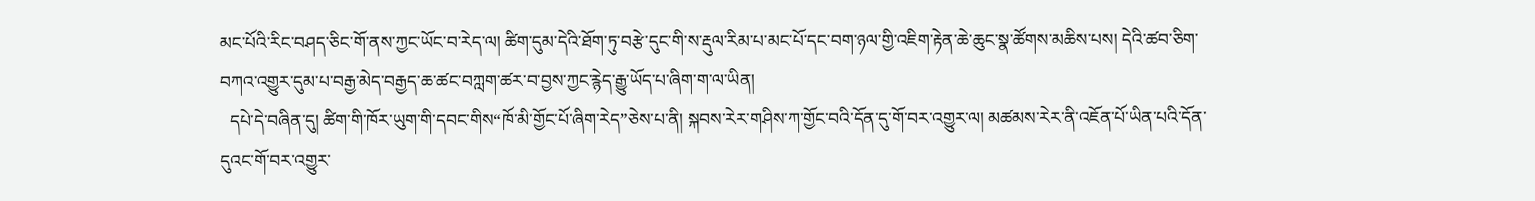མང་པོའི་རིང་བཤད་ཅིང་གོ་ནས་ཀྱང་ཡོང་བ་རེད་ལ། ཚིག་དུམ་དེའི་ཐོག་ཏུ་བརྩེ་དུང་གི་ས་རྡུལ་རིམ་པ་མང་པོ་དང་བག་ཉལ་གྱི་འཇིག་རྟེན་ཆེ་ཆུང་སྣ་ཚོགས་མཆིས་པས། དེའི་ཚབ་ཅིག་བཀའ་འགྱུར་དུམ་པ་བརྒྱ་མེད་བརྒྱད་ཆ་ཚང་བཀླག་ཚར་བ་བྱས་ཀྱང་རྙེད་རྒྱུ་ཡོད་པ་ཞིག་ག་ལ་ཡིན།
  དཔེ་དེ་བཞིན་དུ། ཚིག་གི་ཁོར་ཡུག་གི་དབང་གིས“ཁོ་མི་གྱོང་པོ་ཞིག་རེད”ཅེས་པ་ནི། སྐབས་རེར་གཤིས་ཀ་གྱོང་བའི་དོན་དུ་གོ་བར་འགྱུར་ལ། མཚམས་རེར་ནི་འཇོན་པོ་ཡིན་པའི་དོན་དུའང་གོ་བར་འགྱུར་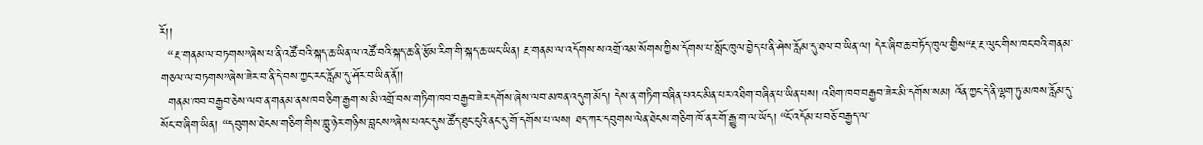རོ།།
  “རྔ་གནམ་ལ་བཏགས”ཞེས་པ་ནི་འཚོ་བའི་སྐད་ཆ་ཡིན་ལ་འཚོ་བའི་སྐད་ཆ་ནི་རྩོམ་རིག་གི་སྐད་ཆ་ཡང་ཡིན། རྔ་གནམ་ལ་འདོགས་ས་འགྲོ་འམ་སོགས་ཀྱིས་དོགས་པ་སློང་ཁུལ་བྱེད་པ་ནི་ཤེས་རློམ་དུ་ཐལ་བ་ཡིན་ལ། དེར་ཞིབ་ཆ་བཏོད་ཁུལ་གྱིས“རྔ་རྔ་ལུང་གིས་ཁང་བའི་གནམ་གཅལ་ལ་བཏགས”ཞེས་ཟེར་བ་ནི་དེ་བས་ཀྱང་རང་རློམ་དུ་ཤོར་བ་ཡིན་ནོ།།
  གནམ་ཁབ་བརྒྱབ་ཅེས་ལབ་ན་གནམ་ནས་ཁབ་ཅིག་རྒྱག་ས་མི་འགྲོ་བས་གཏིག་ཁབ་བརྒྱབ་ཟེར་དགོས་ཞེས་ལབ་མཁན་འདུག་མོད། དེས་ན་གཏིག་བཞིན་པའང་མིན་པར་འཐིག་བཞིན་པ་ཡིན་པས། འཐིག་ཁབ་བརྒྱབ་ཟེར་མི་དགོས་སམ། འོན་ཀྱང་དེ་ནི་ལྷག་ཏུ་མཁས་རློམ་དུ་སོང་བ་ཞིག་ཡིན། “དབུགས་ཐེངས་གཅིག་གིས་གླུ་ཉེར་གཉིས་བླངས”ཞེས་པའང་དུས་ཚོད་ཐུང་ངུའི་ནང་དུ་གོ་དགོས་པ་ལས། ཐད་ཀར་དབུགས་ལེན་ཐེངས་གཅིག་ཁོ་ནར་གོ་རྒྱུ་ག་ལ་ཡོད། “ངོ་འདོམ་པ་བཅོ་བརྒྱད་ལ་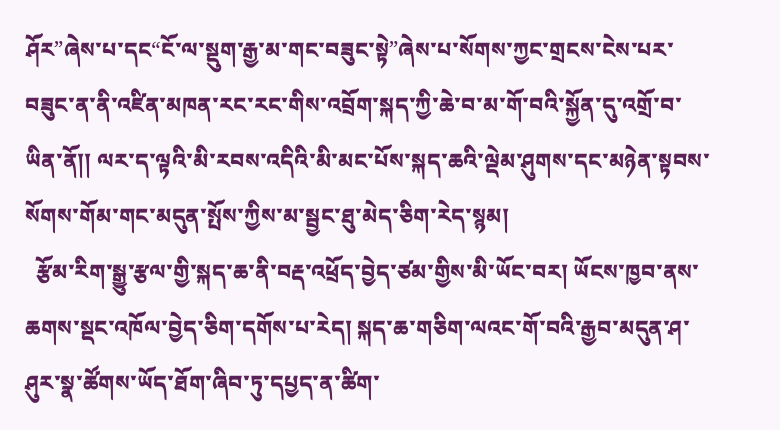ཤོར”ཞེས་པ་དང“ངོ་ལ་སྡུག་རྒྱ་མ་གང་བཟུང་སྟེ”ཞེས་པ་སོགས་ཀྱང་གྲངས་ངེས་པར་བཟུང་ན་ནི་འཛིན་མཁན་རང་རང་གིས་འབྲོག་སྐད་ཀྱི་ཆེ་བ་མ་གོ་བའི་སྐྱོན་དུ་འགྲོ་བ་ཡིན་ནོ།། ལར་ད་ལྟའི་མི་རབས་འདིའི་མི་མང་པོས་སྐད་ཆའི་ལྡེམ་ཤུགས་དང་མཉེན་སྟབས་སོགས་གོམ་གང་མདུན་སྤོས་ཀྱིས་མ་སྦྱང་ཐུ་མེད་ཅིག་རེད་སྙམ།
  རྩོམ་རིག་སྒྱུ་རྩལ་གྱི་སྐད་ཆ་ནི་བརྡ་འཕྲོད་བྱེད་ཙམ་གྱིས་མི་ཡོང་བར། ཡོངས་ཁྱབ་ནས་ཆགས་སྡང་འཁོལ་བྱེད་ཅིག་དགོས་པ་རེད། སྐད་ཆ་གཅིག་ལའང་གོ་བའི་རྒྱབ་མདུན་ཤ་ཤུར་སྣ་ཚོགས་ཡོད་ཐོག་ཞིབ་ཏུ་དཔྱད་ན་ཚིག་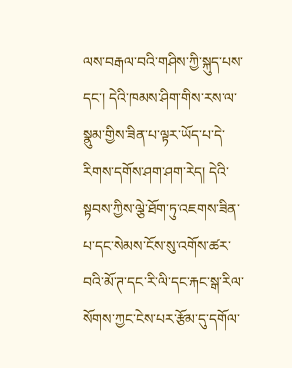ལས་བརྒལ་བའི་གཤིས་ཀྱི་སྐུད་པས་དང་། དེའི་ཁམས་ཤིག་གིས་རས་ལ་སྣུམ་གྱིས་ཟིན་པ་ལྟར་ཡོད་པ་དེ་རིགས་དགོས་ཤག་ཤག་རེད། དེའི་སྟབས་ཀྱིས་ལྕེ་ཐོག་ཏུ་འཇགས་ཟིན་པ་དང་སེམས་ངོས་སུ་འགོས་ཚར་བའི་མོ་ཊ་དང་རི་ལི་དང་རྐང་སྒ་རིལ་སོགས་ཀྱང་ངེས་པར་རྩོམ་དུ་དགོལ་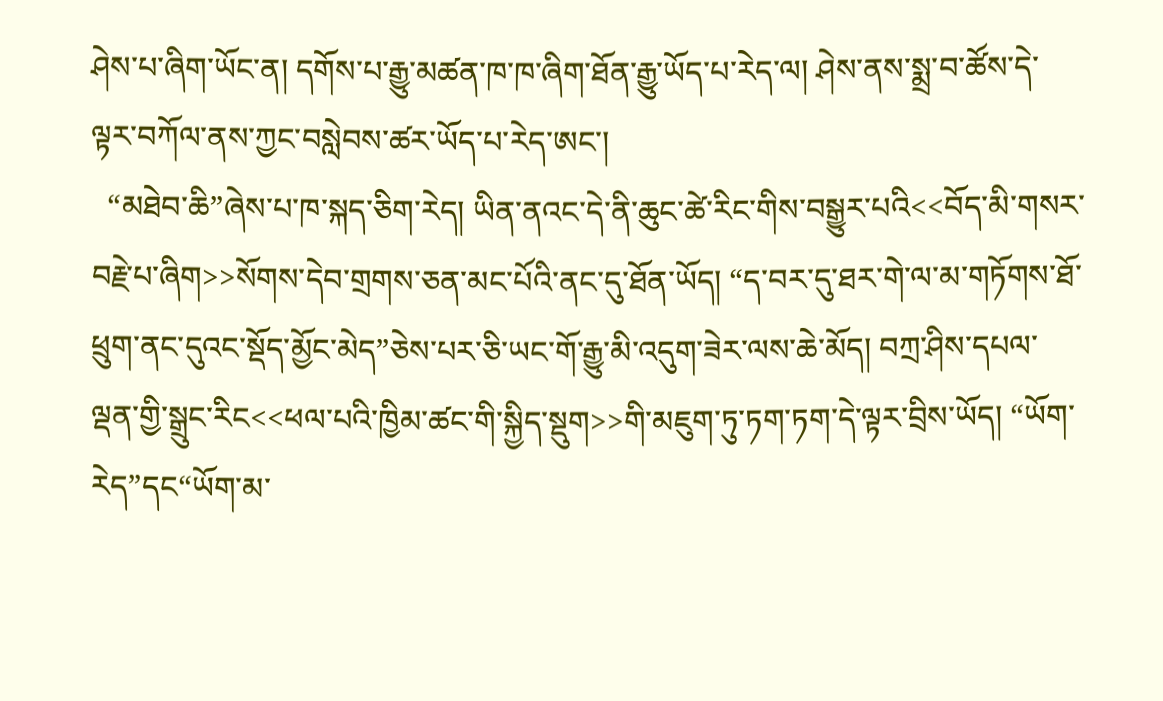ཤེས་པ་ཞིག་ཡོང་ན། དགོས་པ་རྒྱུ་མཚན་ཁ་ཁ་ཞིག་ཐོན་རྒྱུ་ཡོད་པ་རེད་ལ། ཤེས་ནས་སྨྲ་བ་ཚོས་དེ་ལྟར་བཀོལ་ནས་ཀྱང་བསླེབས་ཚར་ཡོད་པ་རེད་ཨང་།
  “མཐེབ་ཆི”ཞེས་པ་ཁ་སྐད་ཅིག་རེད། ཡིན་ནའང་དེ་ནི་ཆུང་ཚེ་རིང་གིས་བསྒྱུར་པའི<<བོད་མི་གསར་བརྗེ་པ་ཞིག>>སོགས་དེབ་གྲགས་ཅན་མང་པོའི་ནང་དུ་ཐོན་ཡོད། “ད་བར་དུ་ཐར་གེ་ལ་མ་གཏོགས་ཐོ་ཕྲུག་ནང་དུའང་སྡོད་མྱོང་མེད”ཅེས་པར་ཅི་ཡང་གོ་རྒྱུ་མི་འདུག་ཟེར་ལས་ཆེ་མོད། བཀྲ་ཤིས་དཔལ་ལྡན་གྱི་སྒྲུང་རིང<<ཕལ་པའི་ཁྱིམ་ཚང་གི་སྐྱིད་སྡུག>>གི་མཇུག་ཏུ་ཏག་ཏག་དེ་ལྟར་བྲིས་ཡོད། “ཡོག་རེད”དང“ཡོག་མ་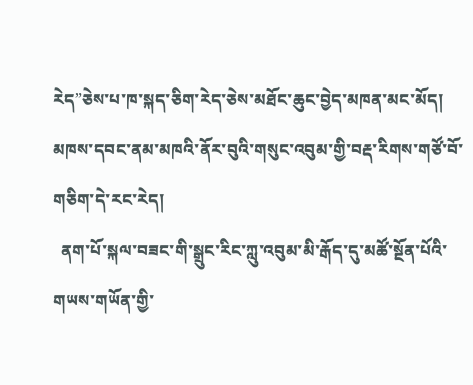རེད”ཅེས་པ་ཁ་སྐད་ཅིག་རེད་ཅེས་མཐོང་ཆུང་བྱེད་མཁན་མང་མོད། མཁས་དབང་ནམ་མཁའི་ནོར་བུའི་གསུང་འབུམ་གྱི་བརྡ་རིགས་གཙོ་བོ་གཅིག་དེ་རང་རེད།
  ནག་པོ་སྐལ་བཟང་གི་སྒྲུང་རིང་ཀླུ་འབུམ་མི་རྒོད་དུ་མཚོ་སྔོན་པོའི་གཡས་གཡོན་གྱི་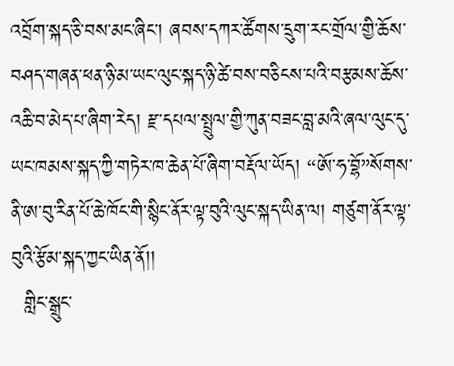འབྲོག་སྐད་ཅི་བས་མང་ཞིང་། ཞབས་དཀར་ཚོགས་དྲུག་རང་གྲོལ་གྱི་ཆོས་བཤད་གཞན་ཕན་ཉི་མ་ཡང་ལུང་སྐད་ཉི་ཚེ་བས་བཅིངས་པའི་བརྩམས་ཆོས་འཆི་བ་མེད་པ་ཞིག་རེད། རྫ་དཔལ་སྤྲུལ་གྱི་ཀུན་བཟང་བླ་མའི་ཞལ་ལུང་དུ་ཡང་ཁམས་སྐད་ཀྱི་གཏེར་ཁ་ཆེན་པོ་ཞིག་བརྡོལ་ཡོད། “ཨོ་ཧ་བྷོ”སོགས་ནི་ཨ་བུ་རིན་པོ་ཆེ་ཁོང་གི་སྙིང་ནོར་ལྟ་བུའི་ལུང་སྐད་ཡིན་ལ། གཙུག་ནོར་ལྟ་བུའི་རྩོམ་སྐད་ཀྱང་ཡིན་ནོ།།
  གླིང་སྒྲུང་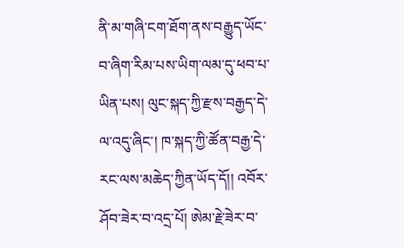ནི་མ་གཞི་ངག་ཐོག་ནས་བརྒྱུད་ཡོང་བ་ཞིག་རིམ་པས་ཡིག་ལམ་དུ་ཕབ་པ་ཡིན་པས། ལུང་སྐད་ཀྱི་རྫས་བརྒྱད་དེ་ལ་འདུ་ཞིང་། ཁ་སྐད་ཀྱི་ཚོན་བརྒྱ་དེ་རང་ལས་མཆེད་ཀྱིན་ཡོད་དོ།། འབོར་ཤོབ་ཟེར་བ་འདྲ་པོ། ཨེམ་རྗེ་ཟེར་བ་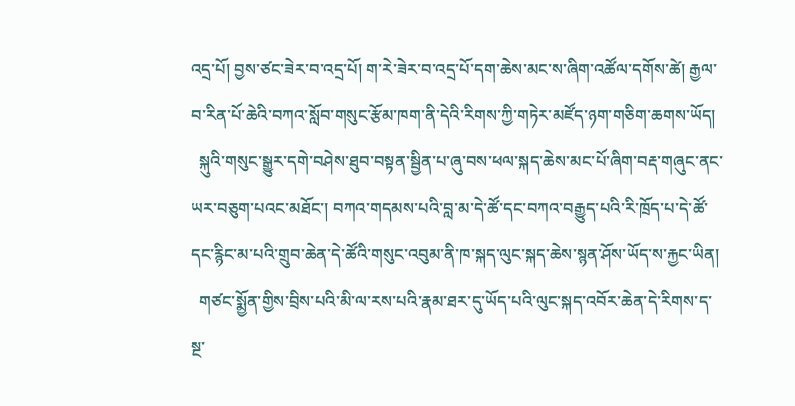འདྲ་པོ། བྱས་ཙང་ཟེར་བ་འདྲ་པོ། ག་རེ་ཟེར་བ་འདྲ་པོ་དག་ཆེས་མང་ས་ཞིག་འཚོལ་དགོས་ཚེ། རྒྱལ་བ་རིན་པོ་ཆེའི་བཀའ་སློབ་གསུང་རྩོམ་ཁག་ནི་དེའི་རིགས་ཀྱི་གཏེར་མཛོད་ཉག་གཅིག་ཆགས་ཡོད།
  སྐུའི་གསུང་སྒྱུར་དགེ་བཤེས་ཐུབ་བསྟན་སྦྱིན་པ་ཞུ་བས་ཕལ་སྐད་ཆེས་མང་པོ་ཞིག་བརྡ་གཞུང་ནང་ཡར་བཅུག་པའང་མཐོང་། བཀའ་གདམས་པའི་བླ་མ་དེ་ཚོ་དང་བཀའ་བརྒྱུད་པའི་རི་ཁྲོད་པ་དེ་ཚོ་དང་རྙིང་མ་པའི་གྲུབ་ཆེན་དེ་ཚོའི་གསུང་འབུམ་ནི་ཁ་སྐད་ལུང་སྐད་ཆེས་སྙན་ཤོས་ཡོད་ས་རྐྱང་ཡིན།
  གཙང་སྨྱོན་གྱིས་བྲིས་པའི་མི་ལ་རས་པའི་རྣམ་ཐར་དུ་ཡོད་པའི་ལུང་སྐད་འབོར་ཆེན་དེ་རིགས་ད་སྔ་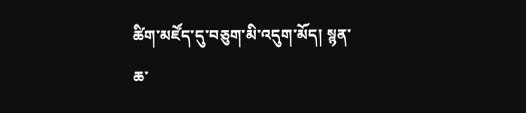ཚིག་མཛོད་དུ་བཅུག་མི་འདུག་མོད། སྙན་ཆ་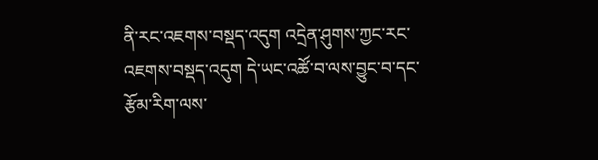ནི་རང་འཇགས་བསྡད་འདུག འདྲེན་ཤུགས་ཀྱང་རང་འཇགས་བསྡད་འདུག དེ་ཡང་འཚོ་བ་ལས་བྱུང་བ་དང་རྩོམ་རིག་ལས་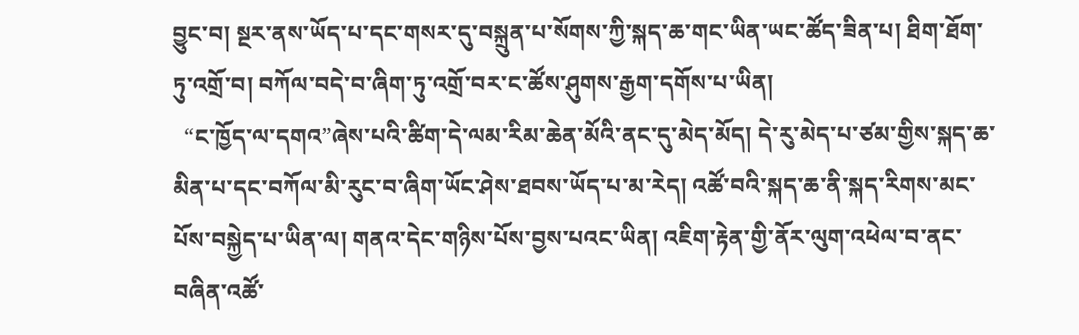བྱུང་བ། སྔར་ནས་ཡོད་པ་དང་གསར་དུ་བསྐྲུན་པ་སོགས་ཀྱི་སྐད་ཆ་གང་ཡིན་ཡང་ཚོད་ཟིན་པ། ཐིག་ཐོག་ཏུ་འགྲོ་བ། བཀོལ་བདེ་བ་ཞིག་ཏུ་འགྲོ་བར་ང་ཚོས་ཤུགས་རྒྱག་དགོས་པ་ཡིན།
  “ང་ཁྱོད་ལ་དགའ”ཞེས་པའི་ཚིག་དེ་ལམ་རིམ་ཆེན་མོའི་ནང་དུ་མེད་མོད། དེ་རུ་མེད་པ་ཙམ་གྱིས་སྐད་ཆ་མིན་པ་དང་བཀོལ་མི་རུང་བ་ཞིག་ཡོང་ཤེས་ཐབས་ཡོད་པ་མ་རེད། འཚོ་བའི་སྐད་ཆ་ནི་སྐད་རིགས་མང་པོས་བསྐྱེད་པ་ཡིན་ལ། གནའ་དེང་གཉིས་པོས་བྱས་པའང་ཡིན། འཇིག་རྟེན་གྱི་ནོར་ལུག་འཕེལ་བ་ནང་བཞིན་འཚོ་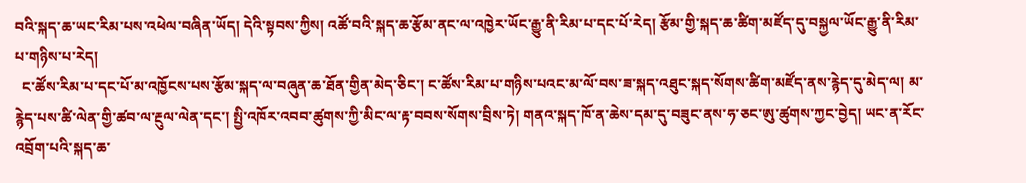བའི་སྐད་ཆ་ཡང་རིམ་པས་འཕེལ་བཞིན་ཡོད། དེའི་སྟབས་ཀྱིས། འཚོ་བའི་སྐད་ཆ་རྩོམ་ནང་ལ་འཁྱེར་ཡོང་རྒྱུ་ནི་རིམ་པ་དང་པོ་རེད། རྩོམ་གྱི་སྐད་ཆ་ཚིག་མཛོད་དུ་བསྐྱལ་ཡོང་རྒྱུ་ནི་རིམ་པ་གཉིས་པ་རེད།
  ང་ཚོས་རིམ་པ་དང་པོ་མ་འཁྱོངས་པས་རྩོམ་སྐད་ལ་བཞུན་ཆ་ཐོན་གྱིན་མེད་ཅིང་། ང་ཚོས་རིམ་པ་གཉིས་པའང་མ་ལོ་བས་ཟ་སྐད་འཐུང་སྐད་སོགས་ཚིག་མཛོད་ནས་རྙེད་དུ་མེད་ལ། མ་རྙེད་པས་ཚི་ལེན་གྱི་ཚབ་ལ་རྔུལ་ལེན་དང་། སྤྱི་འཁོར་འབབ་ཚུགས་ཀྱི་མིང་ལ་རྟ་བབས་སོགས་བྲིས་ཏེ། གནའ་སྐད་ཁོ་ན་ཆེས་དམ་དུ་བཟུང་ནས་ཧ་ཅང་ཨུ་ཚུགས་ཀྱང་བྱེད། ཡང་ན་རོང་འབྲོག་པའི་སྐད་ཆ་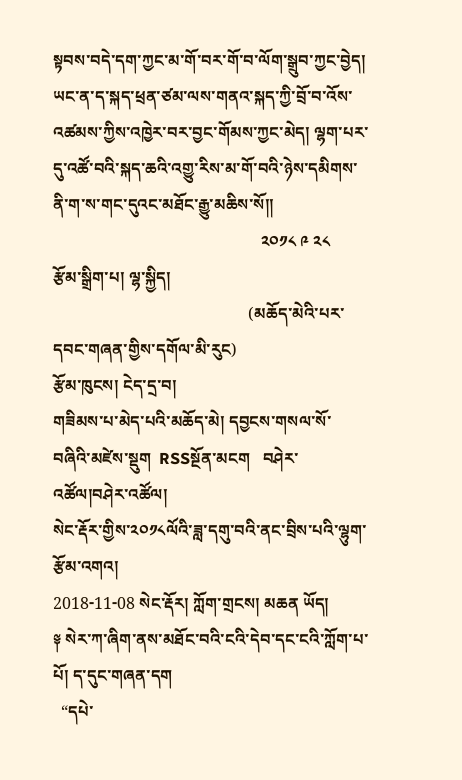སྟབས་བདེ་དག་ཀྱང་མ་གོ་བར་གོ་བ་ལོག་སྒྲུབ་ཀྱང་བྱེད། ཡང་ན་ད་སྐད་ཕྲན་ཙམ་ལས་གནའ་སྐད་ཀྱི་བྲོ་བ་འོས་འཚམས་ཀྱིས་འཁྱེར་བར་བྱང་གོམས་ཀྱང་མེད། ལྷག་པར་དུ་འཚོ་བའི་སྐད་ཆའི་འགྱུ་རིས་མ་གོ་བའི་ཉེས་དམིགས་ནི་ག་ས་གང་དུའང་མཐོང་རྒྱུ་མཆིས་སོ།།
                                                  ༢༠༡༨ ༩ ༢༨
རྩོམ་སྒྲིག་པ། ལྷ་སྐྱིད།
                                               (མཆོད་མེའི་པར་དབང་གཞན་གྱིས་དགོལ་མི་རུང)
རྩོམ་ཁུངས། ངེད་དྲ་བ།
གཟིམས་པ་མེད་པའི་མཆོད་མེ། དབྱངས་གསལ་སོ་བཞིའི་མཛེས་སྡུག  RSSསྔོན་མངག   བཤེར་འཚོལ།བཤེར་འཚོལ།
སེང་རྡོར་གྱིས་༢༠༡༨ལོའི་ཟླ་དགུ་བའི་ནང་བྲིས་པའི་ལྷུག་རྩོམ་འགའ།
2018-11-08 སེང་རྡོར། ཀློག་གྲངས། མཆན ཡོད།
༈ སེར་ཀ་ཞིག་ནས་མཐོང་བའི་ངའི་དེབ་དང་ངའི་ཀློག་པ་པོ། ད་དུང་གཞན་དག
  “དཔེ་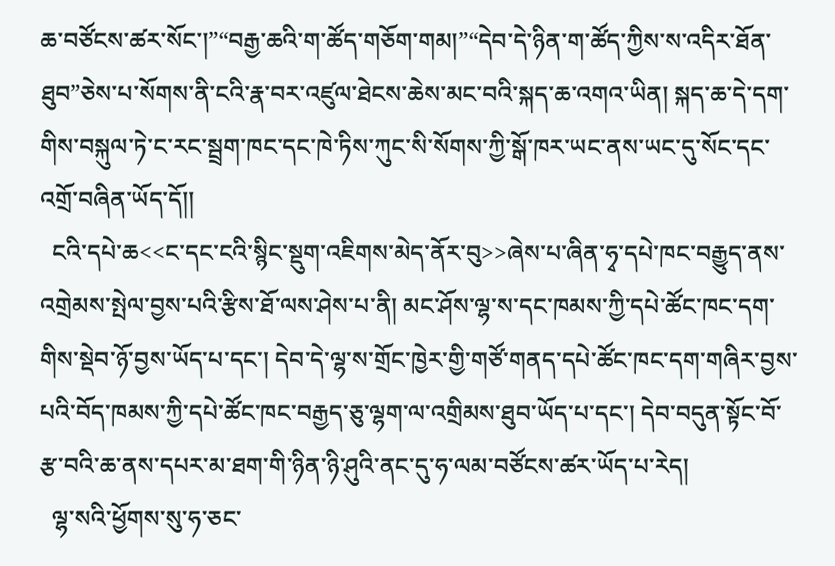ཆ་བཙོངས་ཚར་སོང་།”“བརྒྱ་ཆའི་ག་ཚོད་གཅོག་གམ།”“དེབ་དེ་ཉིན་ག་ཚོད་ཀྱིས་ས་འདིར་ཐོན་ཐུབ”ཅེས་པ་སོགས་ནི་ངའི་རྣ་བར་འཛུལ་ཐེངས་ཆེས་མང་བའི་སྐད་ཆ་འགའ་ཡིན། སྐད་ཆ་དེ་དག་གིས་བསྐུལ་ཏེ་ང་རང་སྦྲག་ཁང་དང་ཁེ་ཏིས་ཀུང་སི་སོགས་ཀྱི་སྒོ་ཁར་ཡང་ནས་ཡང་དུ་སོང་དང་འགྲོ་བཞིན་ཡོད་དོ།།
  ངའི་དཔེ་ཆ<<ང་དང་ངའི་སྙིང་སྡུག་འཇིགས་མེད་ནོར་བུ>>ཞེས་པ་ཞིན་ཧྭ་དཔེ་ཁང་བརྒྱུད་ནས་འགྲེམས་སྤེལ་བྱས་པའི་རྩིས་ཐོ་ལས་ཤེས་པ་ནི། མང་ཤོས་ལྷ་ས་དང་ཁམས་ཀྱི་དཔེ་ཚོང་ཁང་དག་གིས་སྡེབ་ཉོ་བྱས་ཡོད་པ་དང་། དེབ་དེ་ལྷ་ས་གྲོང་ཁྱེར་གྱི་གཙོ་གནད་དཔེ་ཚོང་ཁང་དག་གཞིར་བྱས་པའི་བོད་ཁམས་ཀྱི་དཔེ་ཚོང་ཁང་བརྒྱད་ཅུ་ལྷག་ལ་འགྲིམས་ཐུབ་ཡོད་པ་དང་། དེབ་བདུན་སྟོང་བོ་རྩ་བའི་ཆ་ནས་དཔར་མ་ཐག་གི་ཉིན་ཉི་ཤུའི་ནང་དུ་ཧ་ལམ་བཙོངས་ཚར་ཡོད་པ་རེད།
  ལྷ་སའི་ཕྱོགས་སུ་ཧ་ཅང་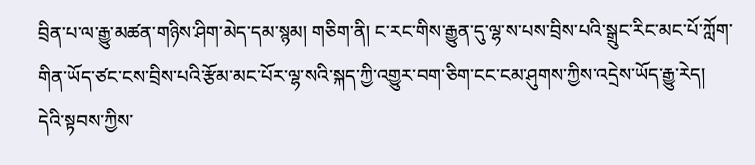བྲིན་པ་ལ་རྒྱུ་མཚན་གཉིས་ཤིག་མེད་དམ་སྙམ། གཅིག་ནི། ང་རང་གིས་རྒྱུན་དུ་ལྷ་ས་པས་བྲིས་པའི་སྒྲུང་རིང་མང་པོ་ཀློག་གིན་ཡོད་ཙང་ངས་བྲིས་པའི་རྩོམ་མང་པོར་ལྷ་སའི་སྐད་ཀྱི་འགྱུར་བག་ཅིག་ངང་ངམ་ཤུགས་ཀྱིས་འདྲེས་ཡོད་རྒྱུ་རེད། དེའི་སྟབས་ཀྱིས་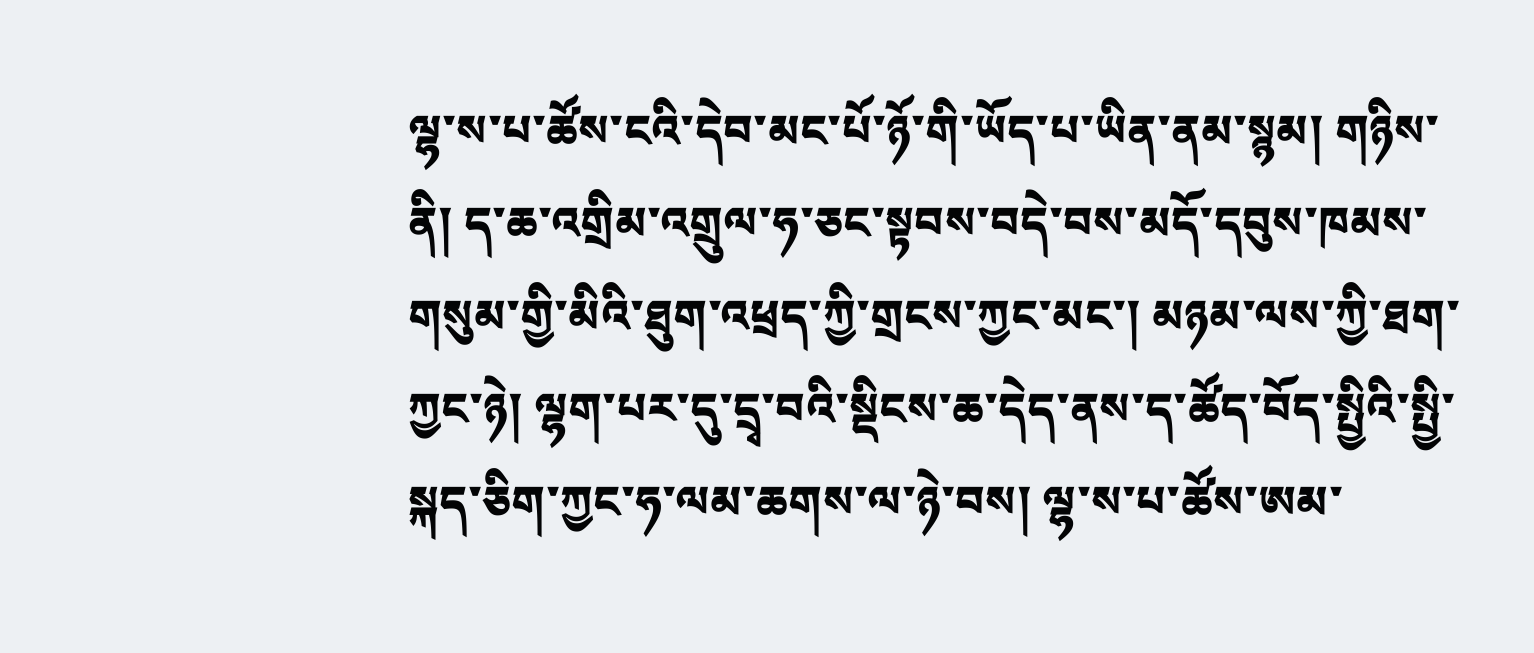ལྷ་ས་པ་ཚོས་ངའི་དེབ་མང་པོ་ཉོ་གི་ཡོད་པ་ཡིན་ནམ་སྙམ། གཉིས་ནི། ད་ཆ་འགྲིམ་འགྲུལ་ཧ་ཅང་སྟབས་བདེ་བས་མདོ་དབུས་ཁམས་གསུམ་གྱི་མིའི་ཐུག་འཕྲད་ཀྱི་གྲངས་ཀྱང་མང་། མཉམ་ལས་ཀྱི་ཐག་ཀྱང་ཉེ། ལྷག་པར་དུ་དྲྭ་བའི་སྡིངས་ཆ་དེད་ནས་ད་ཚོད་བོད་སྤྱིའི་སྤྱི་སྐད་ཅིག་ཀྱང་ཧ་ལམ་ཆགས་ལ་ཉེ་བས། ལྷ་ས་པ་ཚོས་ཨམ་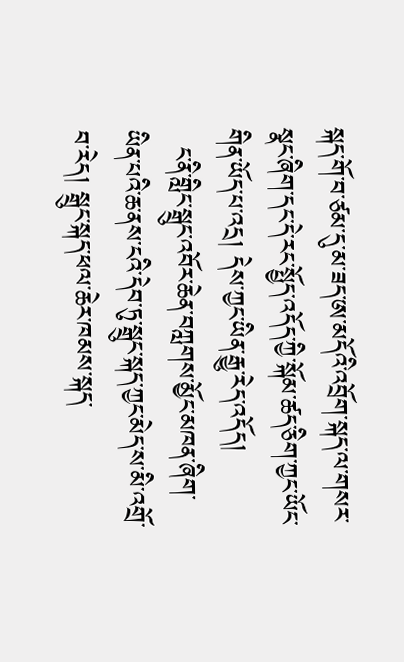སྐད་གོ་བ་ཙམ་དུ་མ་ཟད་ཨ་མདོའི་འབྲོག་སྐད་ལ་གསར་སྣང་ཞིག་དང་དེ་རང་སྤྱོད་འདོད་ཀྱི་སྐོམ་ཚད་ཅིག་ཀྱང་ཡོང་གིན་ཡོད་པ་འདྲ། དེས་ཀྱང་ཡིན་རྒྱུ་རེད་འདོད།
  ང་ནི་གླིང་སྒྲུང་འབོར་ཆེན་བཀླགས་མྱོང་མཁན་ཞིག་ཡིན་པའི་ཆ་ནས་ངའི་དེབ་ཏུ་སྒྲུང་སྐད་ཀྱང་མེད་ས་མི་འགྲོ་བ་རེད། སྒྲུང་སྐད་ཕལ་ཆེར་ཁམས་སྐད་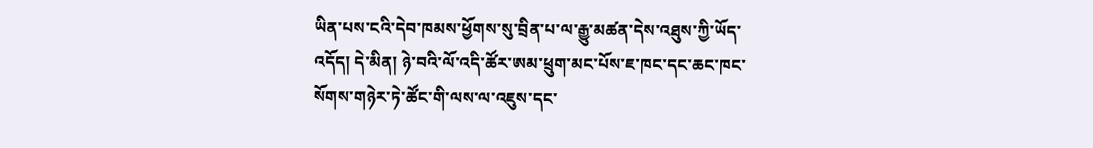ཡིན་པས་ངའི་དེབ་ཁམས་ཕྱོགས་སུ་བྲིན་པ་ལ་རྒྱུ་མཚན་དེས་འཐུས་ཀྱི་ཡོད་འདོད། དེ་མིན། ཉེ་བའི་ལོ་འདི་ཚོར་ཨམ་ཕྲུག་མང་པོས་ཇ་ཁང་དང་ཆང་ཁང་སོགས་གཉེར་ཏེ་ཚོང་གི་ལས་ལ་འཇུས་དང་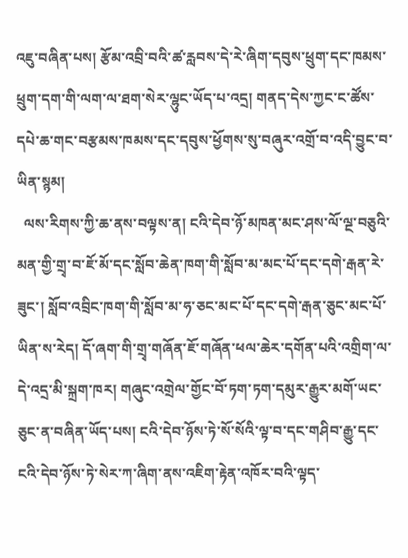འཇུ་བཞིན་པས། རྩོམ་འབྲི་བའི་ཚ་རླབས་དེ་རེ་ཞིག་དབུས་ཕྲུག་དང་ཁམས་ཕྲུག་དག་གི་ལག་ལ་ཐག་སེར་ལྷུང་ཡོད་པ་འདྲ། གནད་དེས་ཀྱང་ང་ཚོས་དཔེ་ཆ་གང་བརྩམས་ཁམས་དང་དབུས་ཕྱོགས་སུ་བཞུར་འགྲོ་བ་འདི་བྱུང་བ་ཡིན་སྙམ།
  ལས་རིགས་ཀྱི་ཆ་ནས་བལྟས་ན། ངའི་དེབ་ཉོ་མཁན་མང་ཤས་ལོ་ལྔ་བཅུའི་མན་གྱི་གྲྭ་བ་ཇོ་མོ་དང་སློབ་ཆེན་ཁག་གི་སློབ་མ་མང་པོ་དང་དགེ་རྒན་རེ་ཟུང་། སློབ་འབྲིང་ཁག་གི་སློབ་མ་ཧ་ཅང་མང་པོ་དང་དགེ་རྒན་ཅུང་མང་པོ་ཡིན་ས་རེད། དོ་ཞག་གི་གྲྭ་གཞོན་ཇོ་གཞོན་ཕལ་ཆེར་དགོན་པའི་འགྲིག་ལ་དེ་འདྲ་མི་སྐྲག་ཁར། གཞུང་འགྲེལ་གྱོང་བོ་ཏག་ཏག་དམུར་རྒྱུར་མགོ་ཡང་ཅུང་ན་བཞིན་ཡོད་པས། ངའི་དེབ་ཉོས་ཏེ་སོ་སོའི་ལྟ་བ་དང་གཤིབ་རྒྱུ་དང་ངའི་དེབ་ཉོས་ཏེ་སེར་ཀ་ཞིག་ནས་འཇིག་རྟེན་འཁོར་བའི་ལྟད་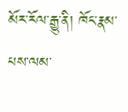མོར་རོལ་རྒྱུ་ནི། ཁོང་རྣམ་པས་ལམ་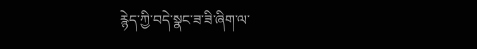རྙེད་ཀྱི་བདེ་སྣང་ཟ་ཟི་ཞིག་ལ་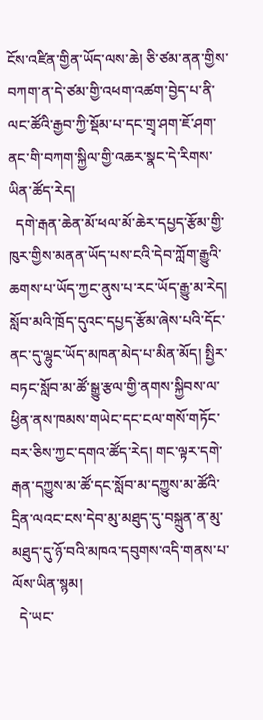ངོས་འཛིན་གྱིན་ཡོད་ལས་ཆེ། ཅི་ཙམ་ནན་གྱིས་བཀག་ན་དེ་ཙམ་གྱི་འཕག་འཚག་བྱེད་པ་ནི་ལང་ཚོའི་རྒྱབ་ཀྱི་སྡོམ་པ་དང་གྲྭ་ཤག་ཇོ་ཤག་ནང་གི་བཀག་སྐྱིལ་གྱི་འཆར་སྣང་དེ་རིགས་ཡིན་ཚོད་རེད།
  དགེ་རྒན་ཆེན་མོ་ཕལ་མོ་ཆེར་དཔྱད་རྩོམ་གྱི་ཁུར་གྱིས་མནན་ཡོད་པས་ངའི་དེབ་ཀློག་རྒྱུའི་ཆགས་པ་ཡོད་ཀྱང་ནུས་པ་རང་ཡོད་རྒྱུ་མ་རེད། སློབ་མའི་ཁྲོད་དུའང་དཔྱད་རྩོམ་ཞེས་པའི་དོང་ནང་དུ་ལྷུང་ཡོད་མཁན་མེད་པ་མིན་མོད། སྤྱིར་བཏང་སློབ་མ་ཚོ་སྒྱུ་རྩལ་གྱི་ནགས་སྐྱིབས་ལ་ཕྱིན་ནས་ཁམས་གཡེང་དང་ངལ་གསོ་གཏོང་བར་ཅིས་ཀྱང་དགའ་ཚོད་རེད། གང་ལྟར་དགེ་རྒན་དཀྱུས་མ་ཚོ་དང་སློབ་མ་དཀྱུས་མ་ཚོའི་དྲིན་ལའང་ངས་དེབ་མུ་མཐུད་དུ་བསྐྲུན་ན་མུ་མཐུད་དུ་ཉོ་བའི་མཁའ་དབུགས་འདི་གནས་པ་ལོས་ཡིན་སྙམ།
  དེ་ཡང་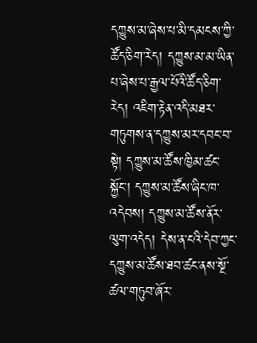དཀྱུས་མ་ཞེས་པ་མི་དམངས་ཀྱི་ཚོད་ཅིག་རེད། དཀྱུས་མ་མ་ཡིན་པ་ཞེས་པ་རྒྱལ་པོའི་ཚོད་ཅིག་རེད། འཇིག་རྟེན་འདི་མཐར་གཏུགས་ན་དཀྱུས་མར་དབང་བ་སྟེ། དཀྱུས་མ་ཚོས་ཁྱིམ་ཚང་སྐྱོང་། དཀྱུས་མ་ཚོས་ཞིང་ཁ་འདེབས། དཀྱུས་མ་ཚོས་ནོར་ལུག་འདེད། དེས་ན་ངའི་དེབ་ཀྱང་དཀྱུས་མ་ཚོས་ཐབ་ཚང་ནས་སྔོ་ཚལ་གཏུབ་ཞོར་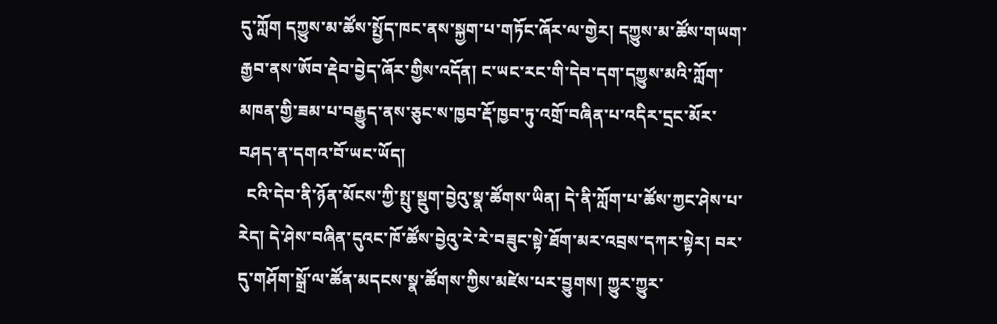དུ་ཀློག དཀྱུས་མ་ཚོས་སྤྱོད་ཁང་ནས་སྐྱག་པ་གཏོང་ཞོར་ལ་གྱེར། དཀྱུས་མ་ཚོས་གཡག་རྒྱབ་ནས་ཨོབ་རྡེབ་བྱེད་ཞོར་གྱིས་འདོན། ང་ཡང་རང་གི་དེབ་དག་དཀྱུས་མའི་ཀློག་མཁན་གྱི་ཟམ་པ་བརྒྱུད་ནས་ཅུང་ས་ཁྱབ་རྡོ་ཁྱབ་ཏུ་འགྲོ་བཞིན་པ་འདིར་དྲང་མོར་བཤད་ན་དགའ་བོ་ཡང་ཡོད།
  ངའི་དེབ་ནི་ཉོན་མོངས་ཀྱི་སྤུ་སྡུག་བྱེའུ་སྣ་ཚོགས་ཡིན། དེ་ནི་ཀློག་པ་ཚོས་ཀྱང་ཤེས་པ་རེད། དེ་ཤེས་བཞིན་དུའང་ཁོ་ཚོས་བྱེའུ་རེ་རེ་བཟུང་སྟེ་ཐོག་མར་འབྲས་དཀར་སྟེར། བར་དུ་གཤོག་སྒྲོ་ལ་ཚོན་མདངས་སྣ་ཚོགས་ཀྱིས་མཛེས་པར་བྱུགས། ཀྱུར་ཀྱུར་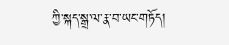ཀྱི་སྐད་སྒྲ་ལ་རྣ་བ་ཡང་གཏོད།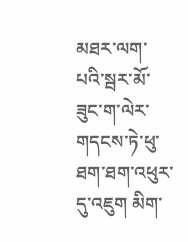མཐར་ལག་པའི་སྦར་མོ་ཟུང་ག་ལེར་གདངས་ཏེ་ཕུ་ཐག་ཐག་འཕུར་དུ་འཇུག མིག་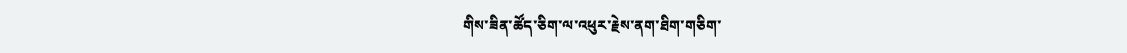གིས་ཟིན་ཚོད་ཅིག་ལ་འཕུར་རྗེས་ནག་ཐིག་གཅིག་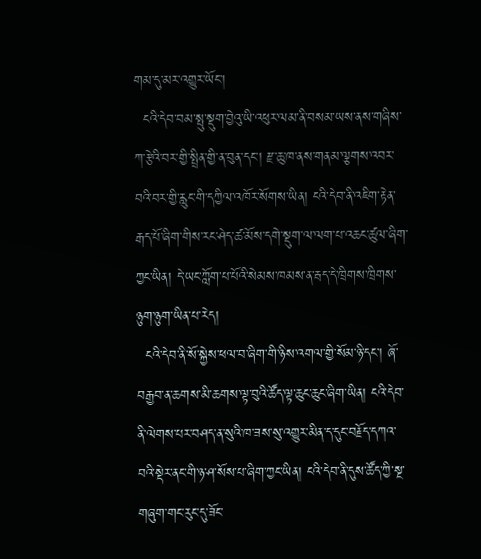གམ་དུ་མར་འགྱུར་ཡོང་།
  ངའི་དེབ་བམ་སྤུ་སྡུག་བྱེའུ་ཡི་འཕུར་ལམ་ནི་བསམ་ཡས་ནས་གཞིས་ཀ་རྩེའི་བར་གྱི་སྤྲིན་གྱི་ན་བུན་དང་། རྫ་ཆུ་ཁ་ནས་གནམ་ལྕགས་འབར་བའི་བར་གྱི་རླུང་གི་དཀྱིལ་འཁོར་སོགས་ཡིན། ངའི་དེབ་ནི་འཇིག་རྟེན་རྒད་པོ་ཞིག་གིས་རང་ཤེད་ཚ་མོས་དགེ་སྡུག་ལ་ལག་པ་འཆང་ཚུལ་ཞིག་ཀྱང་ཡིན། དེ་ཡང་ཀློག་པ་པོའི་སེམས་ཁམས་ན་རྦད་དེ་ཁྲིགས་ཁྲིགས་ཉུག་ཉུག་ཡིན་པ་རེད།
  ངའི་དེབ་ནི་སོ་སྐྱེས་ཕལ་བ་ཞིག་གི་ཉིས་འགལ་གྱི་སོམ་ཉི་དང་། ཞོ་བརྒྱབ་ན་ཆགས་མི་ཆགས་ལྟ་བུའི་ཚོད་ལྟ་ཆུང་ཆུང་ཞིག་ཡིན། ངའི་དེབ་ནི་ལེགས་པར་བཤད་ན་སུའི་ཁ་ཟས་སུ་འགྱུར་མིན་ད་དུང་བརྗོད་དཀའ་བའི་སྡེར་ནང་གི་ཉ་ཤ་སོས་པ་ཞིག་ཀྱང་ཡིན། ངའི་དེབ་ནི་དུས་ཚོད་ཀྱི་སྔ་གཞུག་གང་རུང་དུ་ཟོང་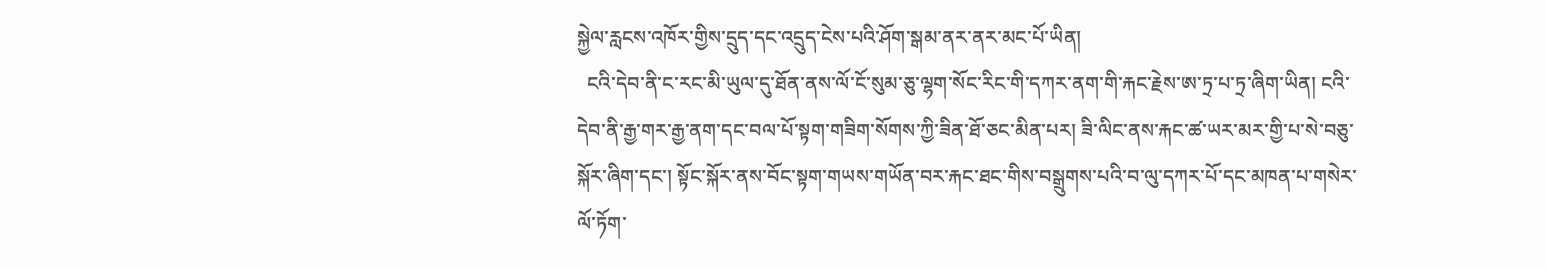སྐྱེལ་རླངས་འཁོར་གྱིས་དྲུད་དང་འདྲུད་ངེས་པའི་ཤོག་སྒམ་ནར་ནར་མང་པོ་ཡིན།
  ངའི་དེབ་ནི་ང་རང་མི་ཡུལ་དུ་ཐོན་ནས་ལོ་ངོ་སུམ་ཅུ་ལྷག་སོང་རིང་གི་དཀར་ནག་གི་རྐང་རྗེས་ཨ་ཏྲ་པ་ཏྲ་ཞིག་ཡིན། ངའི་དེབ་ནི་རྒྱ་གར་རྒྱ་ནག་དང་བལ་པོ་སྟག་གཟིག་སོགས་ཀྱི་ཟིན་ཐོ་ཅང་མིན་པར། ཟི་ལིང་ནས་རྐང་ཚ་ཡར་མར་གྱི་པ་སེ་བཅུ་སྐོར་ཞིག་དང་། སྟོང་སྐོར་ནས་བོང་སྟག་གཡས་གཡོན་བར་རྐང་ཐང་གིས་བསྒྲུགས་པའི་བ་ལུ་དཀར་པོ་དང་མཁན་པ་གསེར་ལོ་ཏོག་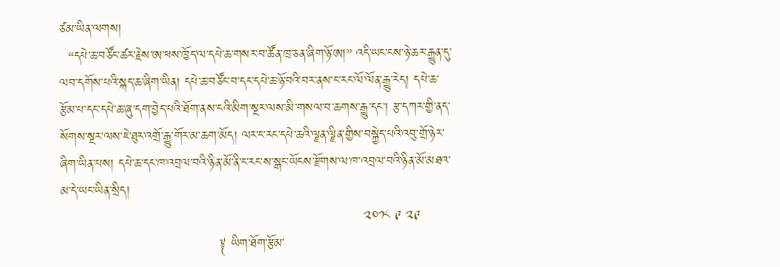ཙམ་ཡིན་ལགས།
  “དཔེ་ཆ་བཙོང་ཚར་རྗེས་ཨ་ཕས་ཁྱོད་ལ་དཔེ་ཆ་གསར་བ་ཚོན་ཁྲ་ཅན་ཞིག་ཉོ་ཨ།” འདི་ཡང་ངས་ཉེ་ཆར་རྒྱུན་དུ་ལབ་དགོས་པའི་སྐད་ཆ་ཞིག་ཡིན། དཔེ་ཆ་བཙོང་བ་དང་དཔེ་ཆ་ཉོ་བའི་བར་ནས་ང་རང་ལོ་ལོན་རྒྱུ་རེད། དཔེ་ཆ་རྩོམ་པ་དང་དཔེ་ཆ་ཞུ་དག་བྱེད་པའི་ཐོག་ནས་ངའི་མིག་སྔར་ལས་མི་གསལ་བ་ཆགས་རྒྱུ་དང་། རྩ་དཀར་གྱི་ནད་སོགས་སྔར་ལས་ཇེ་ཐུར་འགྲོ་རྒྱུ་གོར་མ་ཆག་མོད། ལར་ང་རང་དཔེ་ཆའི་ལྗན་ལྗིན་གྱིས་བསྐྱེད་པའི་འབུ་གྲོ་ཉེར་ཞིག་ཡིན་པས། དཔེ་ཆ་དང་ཁ་འབྲལ་བའི་ཉིན་མོ་ནི་ང་རང་ས་སྒང་ཡོངས་རྫོགས་ལ་ཁ་འབྲལ་བའི་ཉིན་མོ་མཐའ་མ་དེ་ཡང་ཡིན་སྲིད།
                                                                     ༢༠༡༨ ༩ ༢༩
                                    ༈ ཡིག་ཐོག་རྩོམ་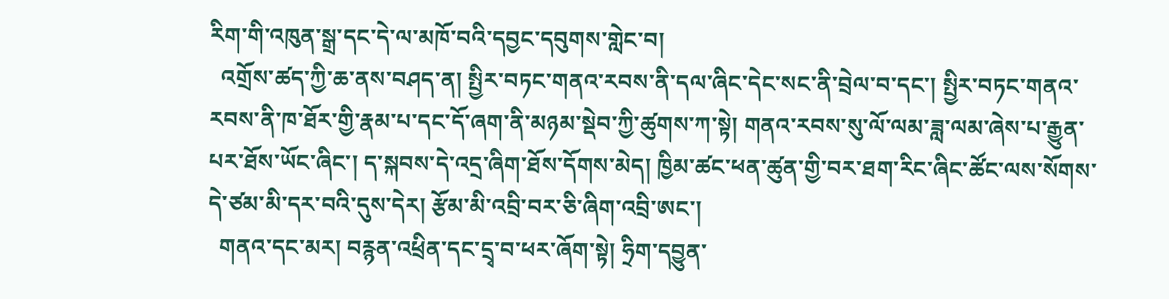རིག་གི་འཁུན་སྒྲ་དང་དེ་ལ་མཁོ་བའི་དབྱང་དབུགས་གླེང་བ།
  འགྲོས་ཚད་ཀྱི་ཆ་ནས་བཤད་ན། སྤྱིར་བཏང་གནའ་རབས་ནི་དལ་ཞིང་དེང་སང་ནི་བྲེལ་བ་དང་། སྤྱིར་བཏང་གནའ་རབས་ནི་ཁ་ཐོར་གྱི་རྣམ་པ་དང་དོ་ཞག་ནི་མཉམ་སྡེབ་ཀྱི་ཚུགས་ཀ་སྟེ། གནའ་རབས་སུ་ལོ་ལམ་ཟླ་ལམ་ཞེས་པ་རྒྱུན་པར་ཐོས་ཡོང་ཞིང་། ད་སྐབས་དེ་འདྲ་ཞིག་ཐོས་དོགས་མེད། ཁྱིམ་ཚང་ཕན་ཚུན་གྱི་བར་ཐག་རིང་ཞིང་ཚོང་ལས་སོགས་དེ་ཙམ་མི་དར་བའི་དུས་དེར། རྩོམ་མི་འབྲི་བར་ཅི་ཞིག་འབྲི་ཨང་།
  གནའ་དང་མར། བརྙན་འཕྲིན་དང་དྲྭ་བ་ཕར་ཞོག་སྟེ། ཧྲིག་དབྱུན་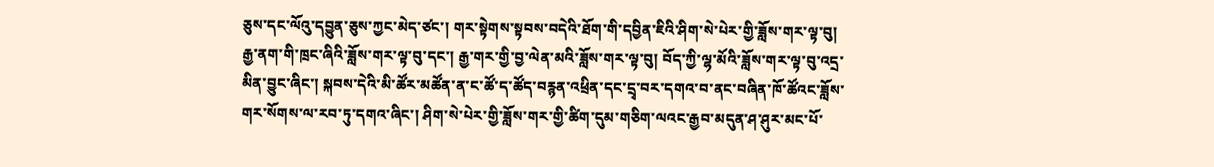ཅུས་དང་ལོའུ་དབྱུན་ཅུས་ཀྱང་མེད་ཙང་། གར་སྟེགས་སྟབས་བདེའི་ཐོག་གི་དབྱིན་ཇིའི་ཤིག་སེ་པེར་གྱི་ཟློས་གར་ལྟ་བུ། རྒྱ་ནག་གི་ཁྲང་ཞིའི་ཟློས་གར་ལྟ་བུ་དང་། རྒྱ་གར་གྱི་བྱ་ལེན་མའི་ཟློས་གར་ལྟ་བུ། བོད་ཀྱི་ལྷ་མོའི་ཟློས་གར་ལྟ་བུ་འདྲ་མིན་བྱུང་ཞིང་། སྐབས་དེའི་མི་ཚོར་མཚོན་ན་ང་ཚོ་ད་ཚོད་བརྙན་འཕྲིན་དང་དྲྭ་བར་དགའ་བ་ནང་བཞིན་ཁོ་ཚོའང་ཟློས་གར་སོགས་ལ་རབ་ཏུ་དགའ་ཞིང་། ཤིག་སེ་པེར་གྱི་ཟློས་གར་གྱི་ཚིག་དུམ་གཅིག་ལའང་རྒྱབ་མདུན་ཤ་ཤུར་མང་པོ་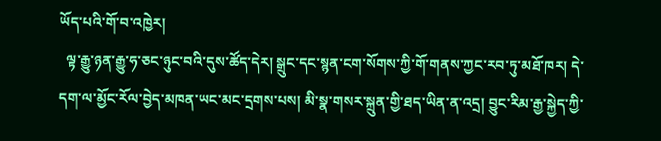ཡོད་པའི་གོ་བ་འཁྱེར།
  ལྟ་རྒྱུ་ཉན་རྒྱུ་ཧ་ཅང་ཉུང་བའི་དུས་ཚོད་དེར། སྒྲུང་དང་སྙན་ངག་སོགས་ཀྱི་གོ་གནས་ཀྱང་རབ་ཏུ་མཐོ་ཁར། དེ་དག་ལ་མྱོང་རོལ་བྱེད་མཁན་ཡང་མང་དྲགས་པས། མི་སྣ་གསར་སྐྲུན་གྱི་ཐད་ཡིན་ན་འདྲ། བྱུང་རིམ་རྒྱ་སྐྱེད་ཀྱི་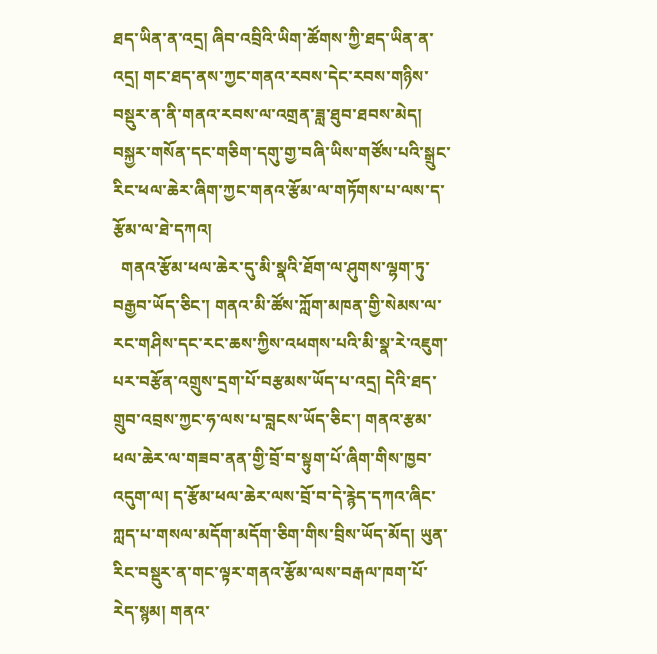ཐད་ཡིན་ན་འདྲ། ཞིབ་འབྲིའི་ཡིག་ཚོགས་ཀྱི་ཐད་ཡིན་ན་འདྲ། གང་ཐད་ནས་ཀྱང་གནའ་རབས་དེང་རབས་གཉིས་བསྡུར་ན་ནི་གནའ་རབས་ལ་འགྲན་ཟླ་ཐུབ་ཐབས་མེད། བསྐྱར་གསོན་དང་གཅིག་དགུ་གྱ་བཞི་ཡིས་གཙོས་པའི་སྒྲུང་རིང་ཕལ་ཆེར་ཞིག་ཀྱང་གནའ་རྩོམ་ལ་གཏོགས་པ་ལས་ད་རྩོམ་ལ་ཐེ་དཀའ།
  གནའ་རྩོམ་ཕལ་ཆེར་དུ་མི་སྣའི་ཐོག་ལ་ཤུགས་ལྷག་ཏུ་བརྒྱབ་ཡོད་ཅིང་། གནའ་མི་ཚོས་ཀློག་མཁན་གྱི་སེམས་ལ་རང་གཤིས་དང་རང་ཆས་ཀྱིས་འཕགས་པའི་མི་སྣ་རེ་འཇུག་པར་བརྩོན་འགྲུས་དྲག་པོ་བརྩམས་ཡོད་པ་འདྲ། དེའི་ཐད་གྲུབ་འབྲས་ཀྱང་ཧ་ལས་པ་བླངས་ཡོད་ཅིང་། གནའ་རྩམ་ཕལ་ཆེར་ལ་གཟབ་ནན་གྱི་བྲོ་བ་སྟུག་པོ་ཞིག་གིས་ཁྱབ་འདུག་ལ། ད་རྩོམ་ཕལ་ཆེར་ལས་བྲོ་བ་དེ་རྙེད་དཀའ་ཞིང་ཀླད་པ་གསལ་མདོག་མདོག་ཅིག་གིས་བྲིས་ཡོད་མོད། ཡུན་རིང་བསྡུར་ན་གང་ལྟར་གནའ་རྩོམ་ལས་བརྒལ་ཁག་པོ་རེད་སྙམ། གནའ་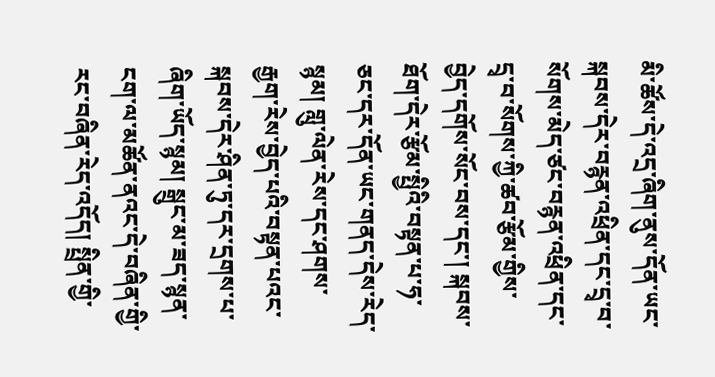མི་ཚོས་དེ་འདྲ་ཞིག་ནུས་དོན་ཡང་སྐབས་དེར་བརྙན་འཕྲིན་དང་དྲྭ་བ་སོགས་མེད་ཙང་བརྙན་འཕྲིན་དང་དྲྭ་བ་སོགས་ཀྱི་ཚབ་རྩོམ་གྱིས་བྱེད་དགོས་སོང་བས་དང་། སྐབས་ཐོག་དེར་རྩོམ་སྤྱིའི་བསྟན་པ་ཧ་ཅང་དར་དོན་ཡང་གནད་དེས་རེད་སྙམ། གླུ་ལེན་རེས་དང་ཤགས་རྒྱག་རེས་བྱེད་པའི་བསྟན་པའང་སྐབས་དེར་ཤིན་ཏུ་དར་དྲགས་པ་ཞིག་ཡོད་སྙམ། སྒྲུང་མ་ཟད་སྙན་ངག་ལ་མཚོན་ནའང་དེ་བཞིན་གྱི་རང་བཞིན་རེད་འདོད། སྤྲིན་གྱི་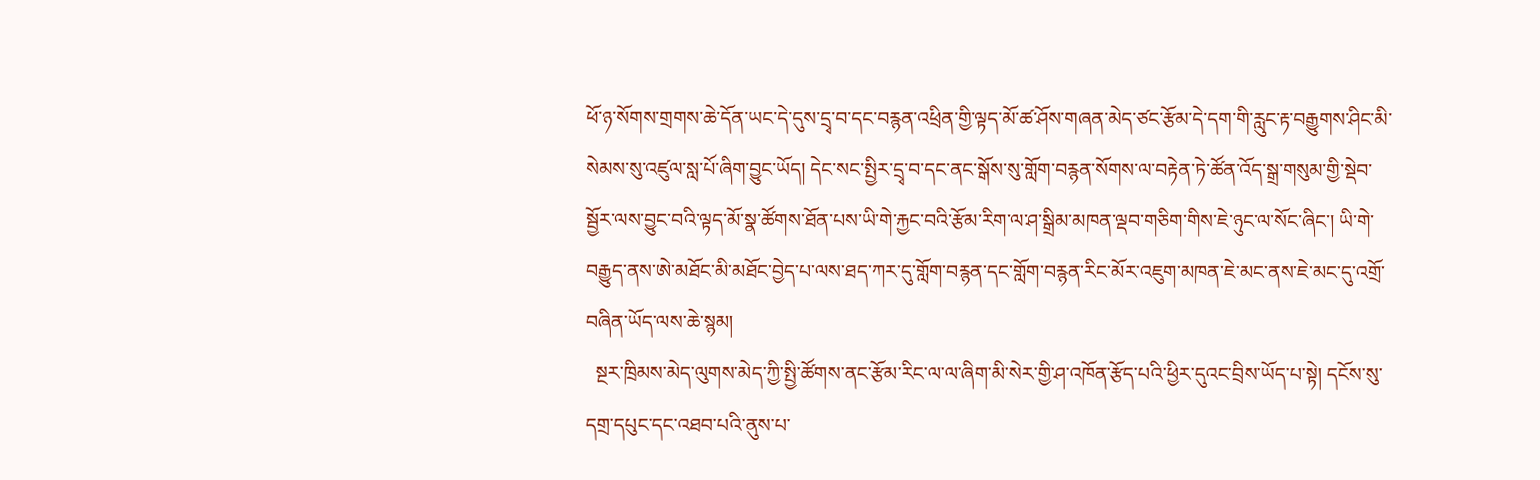ཕོ་ཉ་སོགས་གྲགས་ཆེ་དོན་ཡང་དེ་དུས་དྲྭ་བ་དང་བརྙན་འཕྲིན་གྱི་ལྟད་མོ་ཚ་ཤོས་གཞན་མེད་ཙང་རྩོམ་དེ་དག་གི་རླུང་རྟ་བརྒྱུགས་ཤིང་མི་སེམས་སུ་འཛུལ་སླ་པོ་ཞིག་བྱུང་ཡོད། དེང་སང་སྤྱིར་དྲྭ་བ་དང་ནང་སྒོས་སུ་གློག་བརྙན་སོགས་ལ་བརྟེན་ཏེ་ཚོན་འོད་སྒྲ་གསུམ་གྱི་སྡེབ་སྦྱོར་ལས་བྱུང་བའི་ལྟད་མོ་སྣ་ཚོགས་ཐོན་པས་ཡི་གེ་རྐྱང་བའི་རྩོམ་རིག་ལ་ཤ་སྒྲིམ་མཁན་ལྡབ་གཅིག་གིས་ཇེ་ཉུང་ལ་སོང་ཞིང་། ཡི་གེ་བརྒྱུད་ནས་ཨེ་མཐོང་མི་མཐོང་བྱེད་པ་ལས་ཐད་ཀར་དུ་གློག་བརྙན་དང་གློག་བརྙན་རིང་མོར་འཇུག་མཁན་ཇེ་མང་ནས་ཇེ་མང་དུ་འགྲོ་བཞིན་ཡོད་ལས་ཆེ་སྙམ།
  སྔར་ཁྲིམས་མེད་ལུགས་མེད་ཀྱི་སྤྱི་ཚོགས་ནང་རྩོམ་རིང་ལ་ལ་ཞིག་མི་སེར་གྱི་ཤ་འཁོན་རྩོད་པའི་ཕྱིར་དུའང་བྲིས་ཡོད་པ་སྟེ། དངོས་སུ་དགྲ་དཔུང་དང་འཐབ་པའི་ནུས་པ་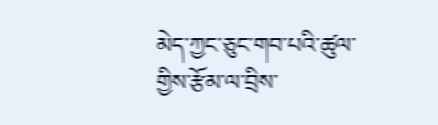མེད་ཀྱང་ཅུང་གབ་པའི་ཚུལ་གྱིས་རྩོམ་ལ་བྲིས་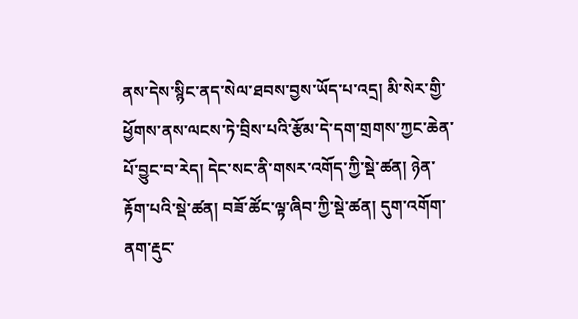ནས་དེས་སྙིང་ནད་སེལ་ཐབས་བྱས་ཡོད་པ་འདྲ། མི་སེར་གྱི་ཕྱོགས་ནས་ལངས་ཏེ་བྲིས་པའི་རྩོམ་དེ་དག་གྲགས་ཀྱང་ཆེན་པོ་བྱུང་བ་རེད། དེང་སང་ནི་གསར་འགོད་ཀྱི་སྡེ་ཚན། ཉེན་རྟོག་པའི་སྡེ་ཚན། བཟོ་ཚོང་ལྟ་ཞིབ་ཀྱི་སྡེ་ཚན། དུག་འགོག་ནག་རྡུང་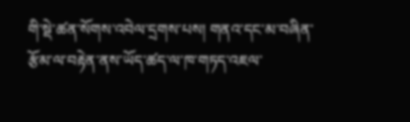གི་སྡེ་ཚན་སོགས་འབེལ་དྲགས་པས། གནའ་དང་མ་བཞིན་རྩོམ་ལ་བརྟེན་ནས་ཡོད་ཚད་ལ་ཁ་གཏད་འཇལ་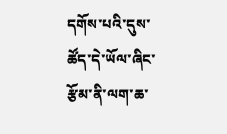དགོས་པའི་དུས་ཚོད་དེ་ཡོལ་ཞིང་རྩོམ་ནི་ལག་ཆ་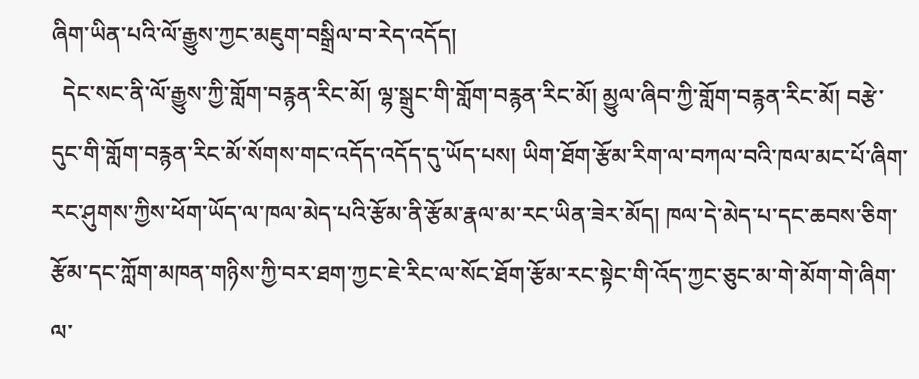ཞིག་ཡིན་པའི་ལོ་རྒྱུས་ཀྱང་མཇུག་བསྒྲིལ་བ་རེད་འདོད།
  དེང་སང་ནི་ལོ་རྒྱུས་ཀྱི་གློག་བརྙན་རིང་མོ། ལྷ་སྒྲུང་གི་གློག་བརྙན་རིང་མོ། མྱུལ་ཞིབ་ཀྱི་གློག་བརྙན་རིང་མོ། བརྩེ་དུང་གི་གློག་བརྙན་རིང་མོ་སོགས་གང་འདོད་འདོད་དུ་ཡོད་པས། ཡིག་ཐོག་རྩོམ་རིག་ལ་བཀལ་བའི་ཁལ་མང་པོ་ཞིག་རང་ཤུགས་ཀྱིས་ཕོག་ཡོད་ལ་ཁལ་མེད་པའི་རྩོམ་ནི་རྩོམ་རྣལ་མ་རང་ཡིན་ཟེར་མོད། ཁལ་དེ་མེད་པ་དང་ཆབས་ཅིག་རྩོམ་དང་ཀློག་མཁན་གཉིས་ཀྱི་བར་ཐག་ཀྱང་ཇེ་རིང་ལ་སོང་ཐོག་རྩོམ་རང་སྟེང་གི་འོད་ཀྱང་ཅུང་མ་གེ་མོག་གེ་ཞིག་ལ་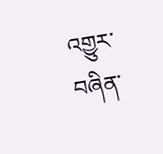འགྱུར་བཞིན་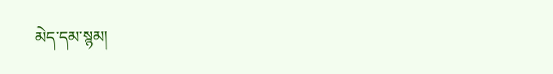མེད་དམ་སྙམ།